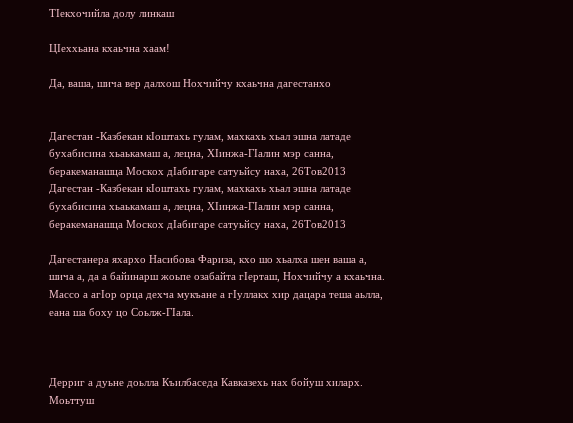ТIекхочийла долу линкаш

ЦIеххьана кхаьчна хаам!

Да, ваша, шича вер далхош Нохчийчу кхаьчна дагестанхо


Дагестан -Казбекан кIоштахь гулам, махкахь хьал эшна латаде бухабисина хьаькамаш а, лецна, ХIинжа-ГIалин мэр санна, беракеманашца Москох дIабигаре сатуьйсу наха, 26Тов2013
Дагестан -Казбекан кIоштахь гулам, махкахь хьал эшна латаде бухабисина хьаькамаш а, лецна, ХIинжа-ГIалин мэр санна, беракеманашца Москох дIабигаре сатуьйсу наха, 26Тов2013

Дагестанера яхархо Насибова Фариза, кхо шо хьалха шен ваша а, шича а, да а байинарш жоьпе озабайта гIерташ, Нохчийчу а кхаьчна. Массо а агIор орца дехча мукъане а гIуллакх хир дацара теша аьлла, еана ша боху цо Соьлж-ГIала.



Дерриг а дуьне доьлла Къилбаседа Кавказехь нах бойуш хиларх. Моьттуш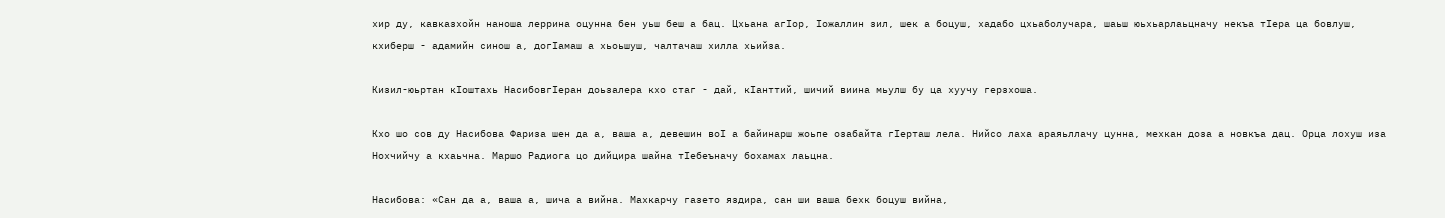хир ду, кавказхойн наноша леррина оцунна бен уьш беш а бац. Цхьана агIор, Iожаллин зил, шек а боцуш, хадабо цхьаболучара, шаьш юьхьарлаьцначу некъа тIера ца бовлуш, кхиберш - адамийн синош а, догIамаш а хьоьшуш, чалтачаш хилла хьийза.

Кизил-юьртан кIоштахь НасибовгIеран доьзалера кхо стаг - дай, кIанттий, шичий виина мьулш бу ца хуучу герзхоша.

Кхо шо сов ду Насибова Фариза шен да а, ваша а, девешин воI а байинарш жоьпе озабайта гIерташ лела. Нийсо лаха араяьллачу цунна, мехкан доза а новкъа дац. Орца лохуш иза Нохчийчу а кхаьчна. Маршо Радиога цо дийцира шайна тIебеъначу бохамах лаьцна.

Насибова: «Сан да а, ваша а, шича а вийна. Махкарчу газето яздира, сан ши ваша бехк боцуш вийна,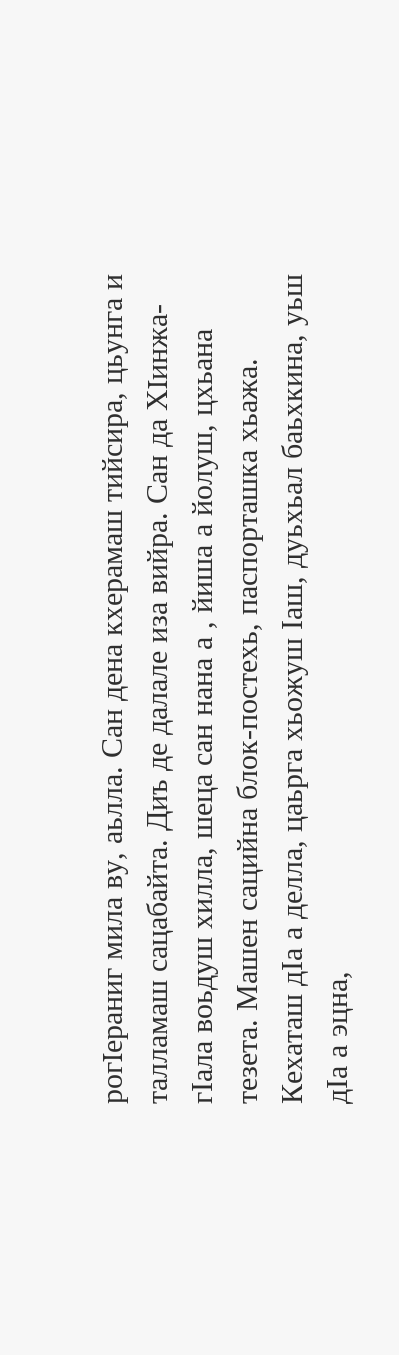рогΙераниг мила ву, аьлла. Сан дена кхерамаш тийсира, цьунга и талламаш сацабайта. Диъ де далале иза вийра. Сан да ХΙинжа-гIала воьдуш хилла, шеца сан нана а , йиша а йолуш, цхьана тезета. Машен сацийна блок-постехь, паспорташка хьажа. Кехаташ дIа а делла, цаьрга хьожуш Iаш, дуьхьал баьхкина, уьш дIа а эцна,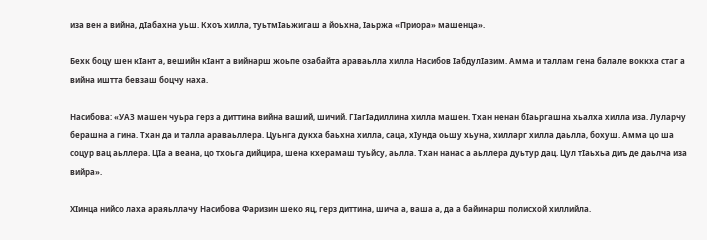иза вен а вийна, дIабахна уьш. Кхоъ хилла, туьтмIаьжигаш а йоьхна, Iаьржа «Приора» машенца».

Бехк боцу шен кIант а, вешийн кIант а вийнарш жоьпе озабайта араваьлла хилла Насибов IабдулIазим. Амма и таллам гена балале воккха стаг а вийна иштта бевзаш боцчу наха.

Насибова: «УАЗ машен чуьра герз а диттина вийна ваший, шичий. ГIагIадиллина хилла машен. Тхан ненан бΙаьргашна хьалха хилла иза. Луларчу берашна а гина. Тхан да и талла араваьллера. Цуьнга дукха баьхна хилла, саца, хIунда оьшу хьуна, хилларг хилла даьлла, бохуш. Амма цо ша соцур вац аьллера. ЦIа а веана, цо тхоьга дийцира, шена кхерамаш туьйсу, аьлла. Тхан нанас а аьллера дуьтур дац. Цул тIаьхьа диъ де даьлча иза вийра».

ХIинца нийсо лаха араяьллачу Насибова Фаризин шеко яц, герз диттина, шича а, ваша а, да а байинарш полисхой хиллийла.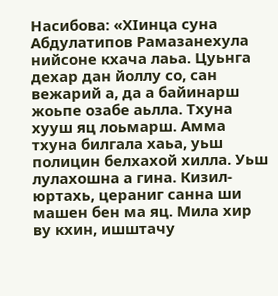Насибова: «ХIинца суна Абдулатипов Рамазанехула нийсоне кхача лаьа. Цуьнга дехар дан йоллу со, сан вежарий а, да а байинарш жоьпе озабе аьлла. Тхуна хууш яц лоьмарш. Амма тхуна билгала хаьа, уьш полицин белхахой хилла. Уьш лулахошна а гина. Кизил-юртахь, цераниг санна ши машен бен ма яц. Мила хир ву кхин, ишштачу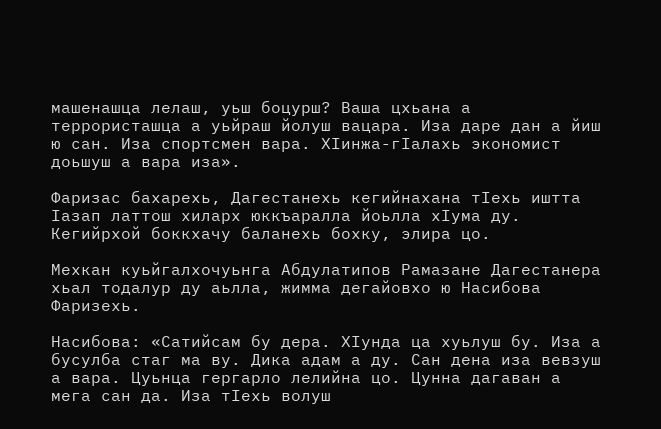машенашца лелаш, уьш боцурш? Ваша цхьана а террористашца а уьйраш йолуш вацара. Иза даре дан а йиш ю сан. Иза спортсмен вара. ХIинжа-гIалахь экономист доьшуш а вара иза».

Фаризас бахарехь, Дагестанехь кегийнахана тIехь иштта Iазап латтош хиларх юккъаралла йоьлла хIума ду. Кегийрхой боккхачу баланехь бохку, элира цо.

Мехкан куьйгалхочуьнга Абдулатипов Рамазане Дагестанера хьал тодалур ду аьлла, жимма дегайовхо ю Насибова Фаризехь.

Насибова: «Сатийсам бу дера. ХIунда ца хуьлуш бу. Иза а бусулба стаг ма ву. Дика адам а ду. Сан дена иза вевзуш а вара. Цуьнца гергарло лелийна цо. Цунна дагаван а мега сан да. Иза тIехь волуш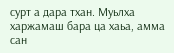сурт а дара тхан. Муьлха харжамаш бара ца хаьа, амма сан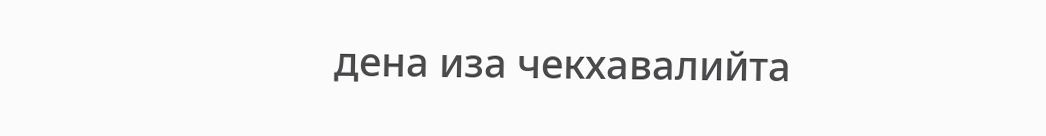дена иза чекхавалийта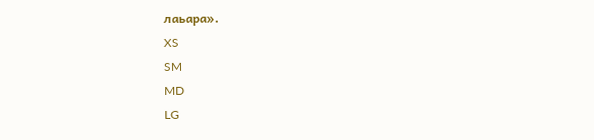лаьара».
XS
SM
MD
LG